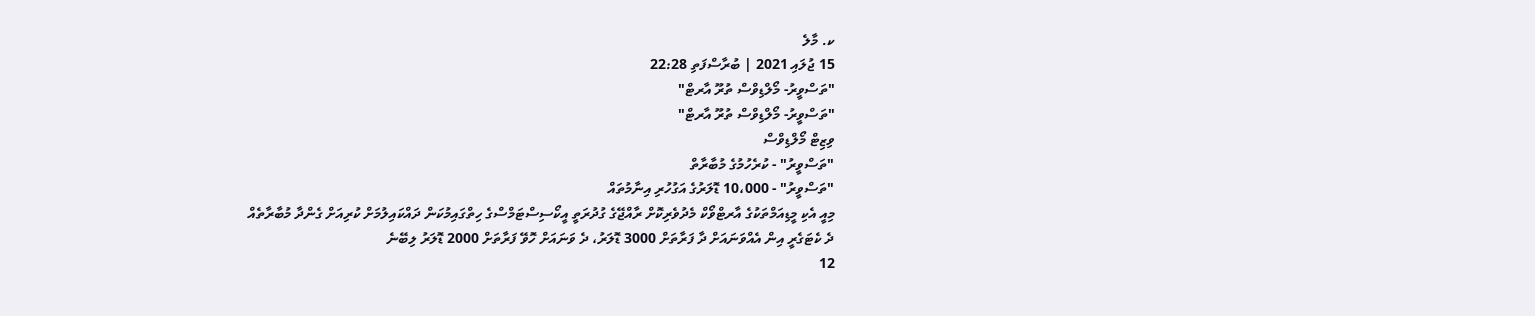ކ. މާލެ
15 ޖުލައި 2021 | ބުރާސްފަތި 22:28
"ތަސްވީރު- މޯލްޑިވްސް ތުރޫ އާރޓް"
"ތަސްވީރު- މޯލްޑިވްސް ތުރޫ އާރޓް"
ވިޒިޓް މޯލްޑިވްސް
"ތަސްވީރު" - ކުރެހުމުގެ މުބާރާތް
"ތަސްވީރު" - 10،000 ޑޮލަރުގެ އަގުހުރި އިނާމުތައް
މިއީ އެކި މީޑިއަމްތަކުގެ އާރޓްވޯކް މެދުވެރިކޮށް ރާއްޖޭގެ ގުދުރަތީ އީކޯސިސްޓަމްސްގެ ހިތްގައިމުކަން ދައްކައިލުމަށް ކުރިއަށް ގެންދާ މުބާރާތެއް
ދެ ކެޓަގެރީ އިން އެއްވަނައަށް ދާ ފަރާތަށް 3000 ޑޮލަރު، ދެ ވަނައަށް ހޮވޭ ފަރާތަށް 2000 ޑޮލަރު ލިބޭނެ
12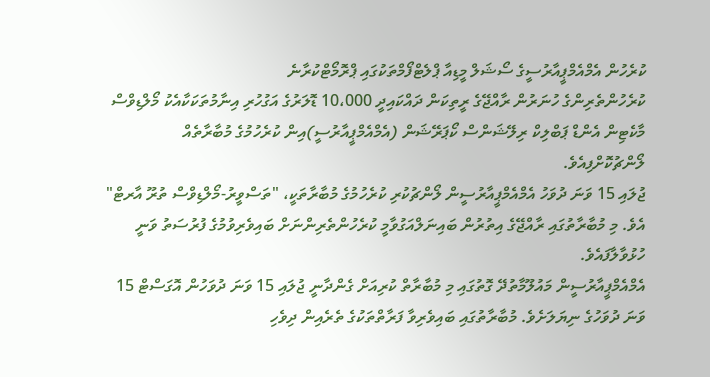ކުރެހުން އެމްއެމްޕީއާރުސީގެ ސޯޝަލް މީޑިއާ ޕްލެޓްފޯމްތަކުގައި ޕްރޮމޯޓްކުރާނެ
ކުރެހުންތެރިންގެ ހުނަރުން ރާއްޖޭގެ ރީތިކަން ދައްކައިދީ 10،000 ޑޮލަރުގެ އަގުހުރި އިނާމުތަކަކާއެކު މޯލްޑިވްސް މާކެޓިން އެންޑް ޕަބްލިކް ރިލޭޝަންސް ކޯޕަރޭޝަން (އެމްއެމްޕީއާރުސީ)އިން ކުރެހުމުގެ މުބާރާތެއް ލޯންޗުކޮށްފިއެވެ.
ޖުލައި 15 ވަނަ ދުވަހު އެމްއެމްޕީއާރުސީން ލޯންޗުކުރި ކުރެހުމުގެ މުބާރާތަކީ، "ތަސްވީރު-މޯލްޑިވްސް ތުރޫ އާރޓް" އެވެ. މި މުބާރާތުގައި ރާއްޖޭގެ އިތުރުން ބައިނަލްއަގުވާމީ ކުރެހުންތެރިންނަށް ބައިވެރިވުމުގެ ފުރުސަތު ވަނީ ހުޅުވާލާފައެވެ.
އެމްއެމްޕީއާރުސީން މައުލޫމާތުދޭ ގޮތުގައި މި މުބާރާތް ކުރިއަށް ގެންދާނީ ޖުލައި 15 ވަނަ ދުވަހުން އޮގަސްޓް 15 ވަނަ ދުވަހުގެ ނިޔަލަށެވެ. މުބާރާތުގައި ބައިވެރިވާ ފަރާތްތަކުގެ ތެރެއިން ދިވެހި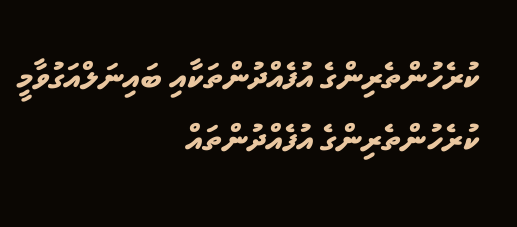ކުރެހުންތެރިންގެ އުފެއްދުންތަކާއި ބައިނަލްއަގުވާމީ ކުރެހުންތެރިންގެ އުފެއްދުންތައް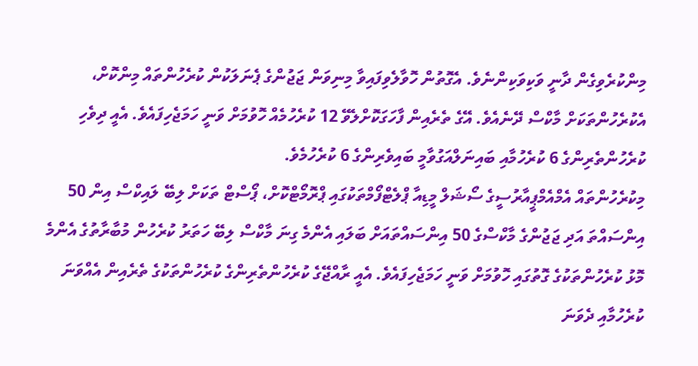މިންކުރެވިގެން ދާނީ ވަކިވަކިންނެވެ. އެގޮތުން ހޮވާލެވިފައިވާ މިނިވަން ޖަޖުންގެ ޕެނަލަކުން ކުރެހުންތައް މިންކޮށް، އެކުރެހުންތަކަށް މާކްސް ދޭނެއެވެ. އޭގެ ތެރެއިން ފާހަގަކޮށްލެވޭ 12 ކުރެހުމެއް ހޮވުމަށް ވަނީ ހަމަޖެހިފައެވެ. އެއީ ދިވެހި ކުރެހުންތެރިންގެ 6 ކުރެހުމާއި ބައިނަލްއަގުވާމީ ބައިވެރިންގެ 6 ކުރެހުމެވެ.
މިކުރެހުންތައް އެމްއެމްޕީއާރުސީގެ ސޯޝަލް މީޑިއާ ޕްލެޓްފޯމްތަކުގައި ޕްރޮމޯޓްކޮށް، ޕޯސްޓް ތަކަށް ލިބޭ ލައިކްސް އިން 50 އިންސައްތަ އަދި ޖަޖުންގެ މާކްސްގެ 50 އިންސައްތައަށް ބަލައި އެންމެ ގިނަ މާކްސް ލިބޭ ހަތަރު ކުރެހުން މުބާރާތުގެ އެންމެ މޮޅު ކުރެހުންތަކުގެ ގޮތުގައި ހޮވުމަށް ވަނީ ހަމަޖެހިފައެވެ. އެއީ ރާއްޖޭގެ ކުރެހުންތެރިންގެ ކުރެހުންތަކުގެ ތެރެއިން އެއްވަނަ ކުރެހުމާއި ދެވަނަ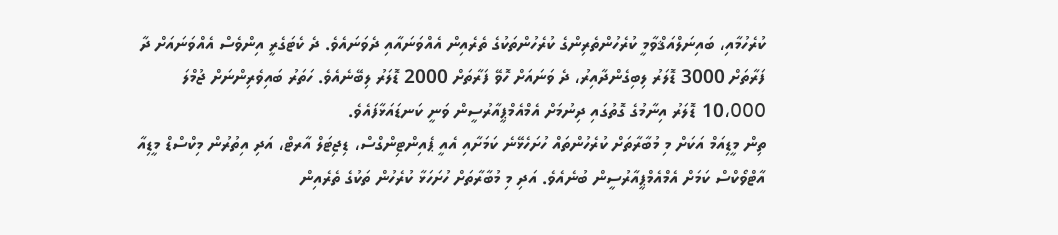ކުރެހުމާއި، ބައިނަލްއަޤްވާމީ ކުރެހުންތެރިންގެ ކުރެހުންތަކުގެ ތެރެއިން އެއްވަނައާއި ދެވަނައެވެ. ދެ ކެޓަގެރީ އިންވެސް އެއްވަނައަށް ދާ ފަރާތަށް 3000 ޑޮލަރު ލިބިގެންދާއިރު، ދެ ވަނައަށް ހޮވޭ ފަރާތަށް 2000 ޑޮލަރު ލިބޭނެއެވެ. ހަތަރު ބައިވެރިންނަށް ޖުމްލަ 10،000 ޑޮލަރު އިނާމުގެ ގޮތުގައި ދިނުމަށް އެމްއެމްޕީއާރުސީން ވަނީ ކަނޑައަޅާފައެވެ.
ތިން މީޑިއަމް އަކަށް މި މުބާރާތަށް ކުރެހުންތައް ހުށަހެޅޭނެ ކަމަށާއި އެއީ ޕެއިންޓިންގްސް، ޑިޖިޓަލް އާރޓް، އަދި އިތުރުން މިކްސްޑް މީޑިއާ އާޓްވޯކްސް ކަމަށް އެމްއެމްޕީއާރުސީން ބުނެއެވެ. އަދި މި މުބާރާތަށް ހުށަހަޅާ ކުރެހުން ތަކުގެ ތެރެއިން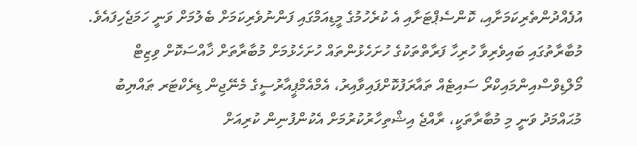އުފެއްދުންތެރިކަމަށާއި، ކޮންސެޕްޓަށާއި އެ ކުރެހުމުގެ މީޑިއަމްގައި ފަންނުވެރިކަމަށް ބެލުމަށް ވަނީ ހަމަޖެހިފައެވެ.
މުބާރާތުގައި ބައިވެރިވާ ހުރިހާ ފަރާތްތަކުގެ ހުށަހެޅުންތައް ހުށަހެޅުމަށް މުބާރާތަށް ޚާއްސަކޮށް ވިޒިޓް މޯލްޑިވްސްއިންމައިކްރޯ ސައިޓެއް ތައާރަފުކޮށްފައިވާއިރު، އެމްއެމްޕީއާރުސީގެ މެނޭޖިން ޑިރެކްޓަރ ޠައްޔިބު މުޙައްމަދު ވަނީ މި މުބާރާތަކީ، ރާއްޖެ އިޝްތިހާރުކުރުމަށް އެކުންފުނިން ކުރިއަށް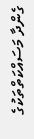ގެންދާ މަސައްކަތްތަކުގެ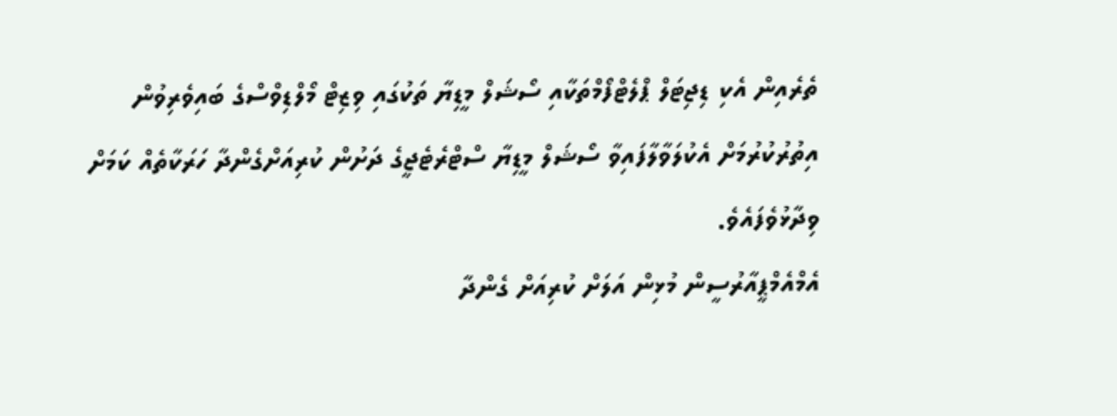ތެރެއިން އެކި ޑިޖިޓަލް ޕްލެޓްފޯމްތަކާއި ސޯޝަލް މީޑިޔާ ތަކުގައި ވިޒިޓް މޯލްޑިވްސްގެ ބައިވެރިވުން އިތުރުކުރުމަށް އެކުލަވާލާފައިވާ ސޯޝަލް މީޑިޔާ ސްޓްރެޓެޖީގެ ދަށުން ކުރިއަށްގެންދާ ހަރަކާތެއް ކަމަށް ވިދާޅުވެފައެވެ.
އެމްއެމްޕީއާރުސީން މުޅިން އަލަށް ކުރިއަށް ގެންދާ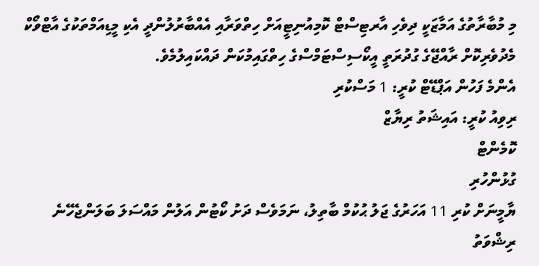މި މުބާރާތުގެ އަމާޒަކީ ދިވެހި އާރޓިސްޓް ކޮމިއުނިޓީއަށް ހިތްވަރާއި އެއްބާރުލުންދީ އެކި މީޑިއަމްތަކުގެ އާޓްވޯކް މެދުވެރިކޮށް ރާއްޖޭގެ ގުދުރަތީ އީކޯސިސްޓަމްސްގެ ހިތްގައިމުކަން ދައްކައިލުމެވެ.
އެންމެ ފަހުން އަޕްޑޭޓް ކުރީ: 1 މަސްކުރި
ރިވިއު ކުރީ: އައިޝަތު ރިޔާޒް
ކޮމެންޓް
ގުޅުންހުރި
ޔާމީނަށް ކުރި 11 އަހަރުގެ ޖަލު ޙުކުމް ބާތިލު، ނަމަވެސް ދަށު ކޯޓުން އަލުން މައްސަލަ ބަލަންޖެހޭނެ
ރިޝްވަތު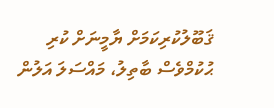ޤަބޫލުކުރިކަމަށް ޔާމީނަށް ކުރި ޙުކުމްވެސް ބާތިލު، މައްސަލަ އަލުން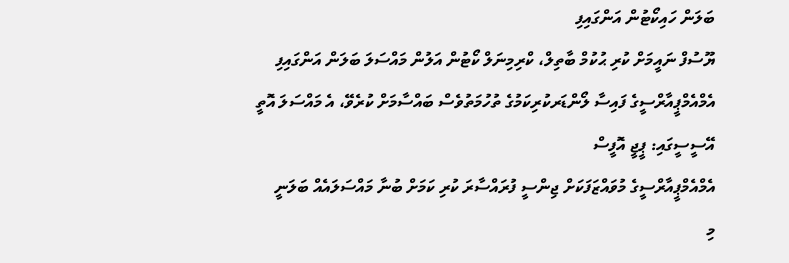ބަލަން ހައިކޯޓުން އަންގައިފި
ޔޫސުފް ނައީމަށް ކުރި ޙުކުމް ބާތިލް، ކްރިމިނަލް ކޯޓުން އަލުން މައްސަލަ ބަލަން އަންގައިފި
އެމްއެމްޕީއާރްސީގެ ފައިސާ ލޯންޑަރކުރިކަމުގެ ތުހުމަތުވެސް ބައްސާމަށް ކުރެވޭ، އެ މައްސަލަ އޮތީ އޭސީސީގައި: ޕީޖީ އޮފީސް
އެމްއެމްޕީއާރްސީގެ މުވައްޒަފަކަށް ޖިންސީ ފުރައްސާރަ ކުރި ކަމަށް ބުނާ މައްސަލައެއް ބަލަނީ
މި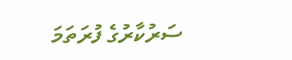ސަރުކާރުގެ ފުރަތަމަ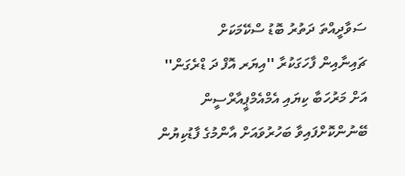ސަވާދީއްތަ ދަތުރު ބޮޑު ސްކޭމަކަށް
ޗައިނާއިން ފާހަގަކުރާ ''އިޔަރ އޮފް ދަ ޑްރެގަން'' އަށް މަރުހަބާ ކިޔައި އެމްއެމްޕީއާރްސީން ބޭނުންކޮށްފައިވާ ބަހުރުވައަށް އާންމުގެ ފާޑުކިޔުން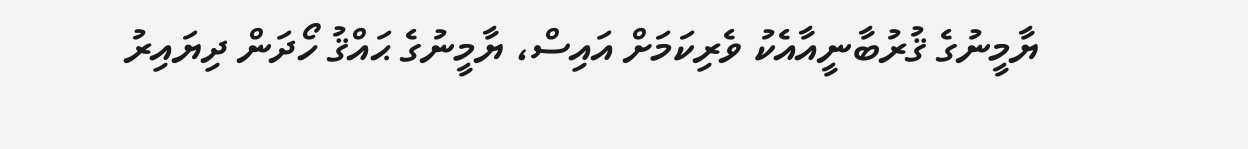ޔާމީނުގެ ޤުރުބާނީއާއެކު ވެރިކަމަށް އައިސް، ޔާމީނުގެ ޙައްޤު ހޯދަން ދިޔައިރު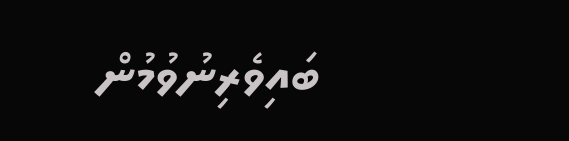ބައިވެރިނުވުމުން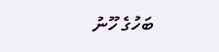ބަހުގެ ހޫނު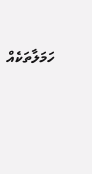ހަމަލާތަކެއް